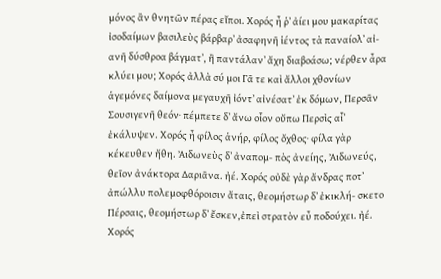μόνος ἂν θνητῶν πέρας εἴποι. Χορός ἦ ῥʼ ἀίει μου μακαρίτας ἰσοδαίμων βασιλεὺς βάρβαρʼ ἀσαφηνῆ ἱέντος τὰ παναίολʼ αἰ- ανῆ δύσθροα βάγματʼ, ἢ παντάλανʼ ἄχη διαβοάσω; νέρθεν ἆρα κλύει μου; Χορός ἀλλὰ σύ μοι Γᾶ τε καὶ ἄλλοι χθονίων ἁγεμόνες δαίμονα μεγαυχῆ ἰόντʼ αἰνέσατʼ ἐκ δόμων, Περσᾶν Σουσιγενῆ θεόν· πέμπετε δʼ ἄνω οἷον οὔπω Περσὶς αἶʼ ἐκάλυψεν. Χορός ἦ φίλος ἁνήρ, φίλος ὄχθος· φίλα γὰρ κέκευθεν ἤθη. Ἀιδωνεὺς δʼ ἀναπομ- πὸς ἀνείης, Ἀιδωνεύς, θεῖον ἀνάκτορα Δαριᾶνα. ἠέ. Χορός οὐδὲ γὰρ ἄνδρας ποτʼ ἀπώλλυ πολεμοφθόροισιν ἄταις, θεομήστωρ δʼ ἐκικλή- σκετο Πέρσαις, θεομήστωρ δʼ ἔσκεν,ἐπεὶ στρατὸν εὖ ποδούχει. ἠέ. Χορός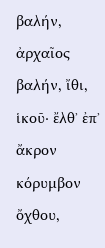βαλήν, ἀρχαῖος βαλήν, ἴθι, ἱκοῦ· ἔλθʼ ἐπʼ ἄκρον κόρυμβον ὄχθου,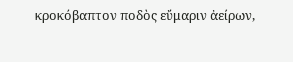κροκόβαπτον ποδὸς εὔμαριν ἀείρων,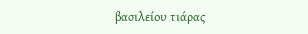βασιλείου τιάρας